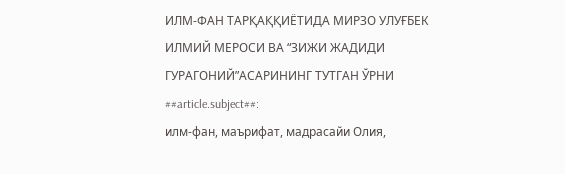ИЛМ-ФАН ТАРҚАҚҚИЁТИДА МИРЗО УЛУҒБЕК ИЛМИЙ МЕРОСИ ВА “ЗИЖИ ЖАДИДИ ГУРАГОНИЙ”АСАРИНИНГ ТУТГАН ЎРНИ
##article.subject##:
илм-фан, маърифат, мадрасайи Олия,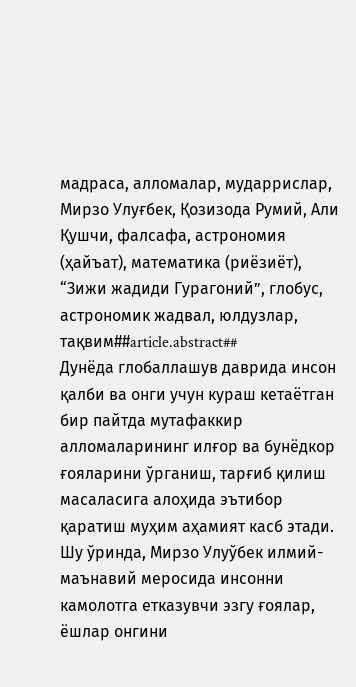мадраса, алломалар, мударрислар, Мирзо Улуғбек, Қозизода Румий, Али Қушчи, фалсафа, aстрoнoмия (ҳaйъaт), мaтeмaтикa (риёзиёт), “Зижи жадиди Гурагоний”, глобус, астрономик жадвал, юлдузлар, тақвим##article.abstract##
Дунёда глобаллашув даврида инсон қалби ва онги учун кураш кетаётган бир пайтда мутафаккир алломаларининг илғор ва бунёдкор ғояларини ўрганиш, тарғиб қилиш масаласига алоҳида эътибор қаратиш муҳим аҳамият касб этади. Шу ўринда, Мирзо Улуўбек илмий-маънавий меросида инсонни камолотга етказувчи эзгу ғоялар, ёшлар онгини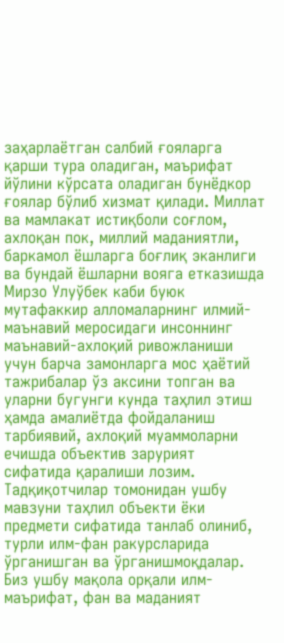заҳарлаётган салбий ғояларга қарши тура оладиган, маърифат йўлини кўрсата оладиган бунёдкор ғоялар бўлиб хизмат қилади. Миллат ва мамлакат истиқболи соғлом, ахлоқан пок, миллий маданиятли, баркамол ёшларга боғлиқ эканлиги ва бундай ёшларни вояга етказишда Мирзо Улуўбек каби буюк мутафаккир алломаларнинг илмий-маънавий меросидаги инсоннинг маънавий-ахлоқий ривожланиши учун барча замонларга мос ҳаётий тажрибалар ўз аксини топган ва уларни бугунги кунда таҳлил этиш ҳамда амалиётда фойдаланиш тарбиявий, ахлоқий муаммоларни ечишда объектив зарурият сифатида қаралиши лозим. Тадқиқотчилар томонидан ушбу мавзуни таҳлил объекти ёки предмети сифатида танлаб олиниб, турли илм-фан ракурсларида ўрганишган ва ўрганишмоқдалар. Биз ушбу мақола орқали илм-маърифат, фан ва маданият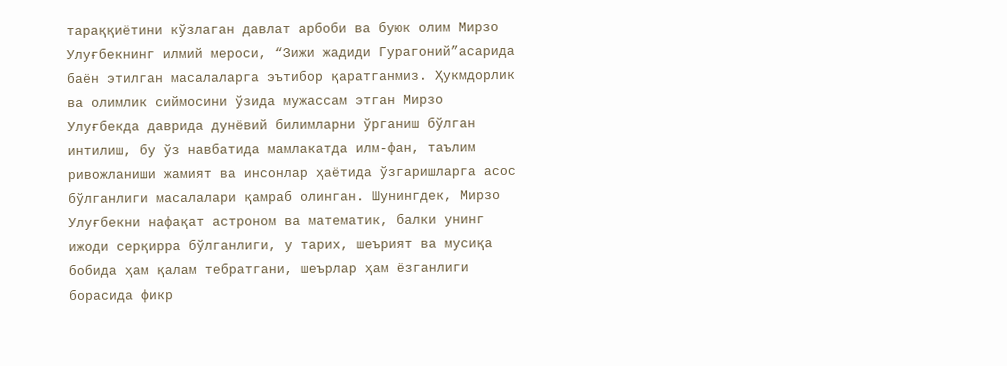тараққиётини кўзлаган давлат арбоби ва буюк олим Мирзо Улуғбекнинг илмий мероси, “Зижи жадиди Гурагоний”асарида баён этилган масалаларга эътибор қаратганмиз. Ҳукмдорлик ва олимлик сиймосини ўзида мужассам этган Мирзо Улуғбекда даврида дунёвий билимларни ўрганиш бўлган интилиш, бу ўз навбатида мамлакатда илм-фан, таълим ривожланиши жамият ва инсонлар ҳаётида ўзгаришларга асос бўлганлиги масалалари қамраб олинган. Шунингдек, Мирзо Улуғбекни нафақат астроном ва математик, балки унинг ижоди серқирра бўлганлиги, у тарих, шеърият ва мусиқа бобида ҳам қалам тебратгани, шеърлар ҳам ёзганлиги борасида фикр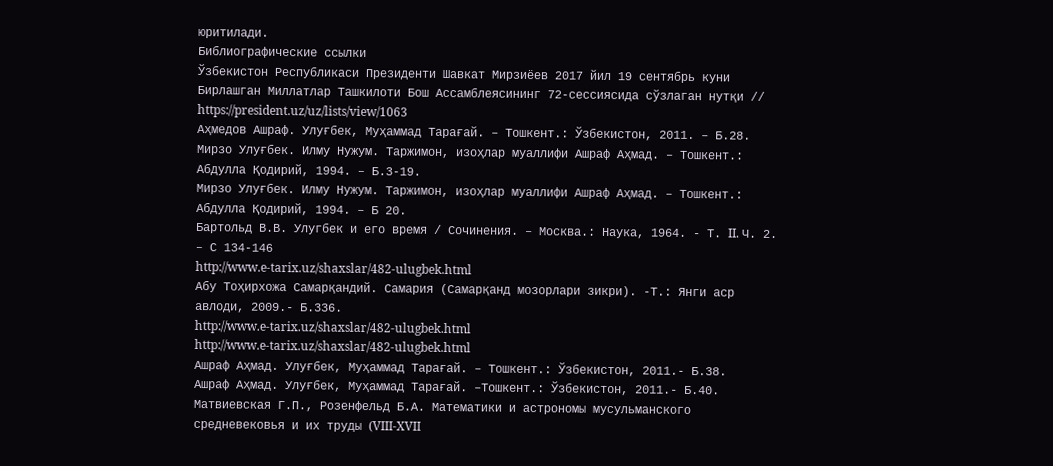юритилади.
Библиографические ссылки
Ўзбекистон Республикаси Президенти Шавкат Мирзиёев 2017 йил 19 сентябрь куни Бирлашган Миллатлар Ташкилоти Бош Ассамблеясининг 72-сессиясида сўзлаган нутқи // https://president.uz/uz/lists/view/1063
Аҳмедов Ашраф. Улуғбек, Муҳаммад Тарағай. – Тошкент.: Ўзбекистон, 2011. – Б.28.
Мирзо Улуғбек. Илму Нужум. Таржимон, изоҳлар муаллифи Ашраф Аҳмад. – Тошкент.: Абдулла Қодирий, 1994. – Б.3-19.
Мирзо Улуғбек. Илму Нужум. Таржимон, изоҳлар муаллифи Ашраф Аҳмад. – Тошкент.: Абдулла Қодирий, 1994. – Б 20.
Бартольд В.В. Улугбек и его время / Сочинения. – Москва.: Наука, 1964. - Т. II. Ч. 2. – С 134-146
http://www.e-tarix.uz/shaxslar/482-ulugbek.html
Абу Тоҳирхожа Самарқандий. Самария (Самарқанд мозорлари зикри). -Т.: Янги аср авлоди, 2009.- Б.336.
http://www.e-tarix.uz/shaxslar/482-ulugbek.html
http://www.e-tarix.uz/shaxslar/482-ulugbek.html
Ашраф Аҳмад. Улуғбек, Муҳаммад Тарағай. – Тошкент.: Ўзбекистон, 2011.- Б.38.
Ашраф Аҳмад. Улуғбек, Муҳаммад Тарағай. –Тошкент.: Ўзбекистон, 2011.- Б.40.
Матвиевская Г.П., Розенфельд Б.А. Математики и астрономы мусульманского средневековья и их труды (VIII-XVII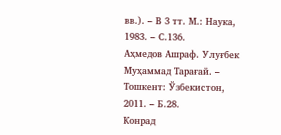вв.). – В 3 тт. М.: Наука, 1983. – С.136.
Аҳмедов Ашраф. Улуғбек Муҳаммад Тарағай. – Тошкент: Ўзбекистон, 2011. – Б.28.
Конрад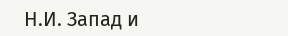Н.И. Запад и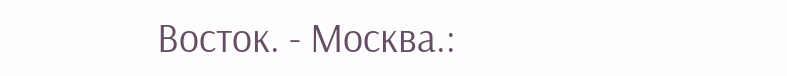Восток. - Москва.: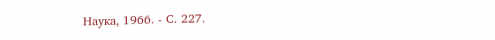Наука, 1966. - С. 227.